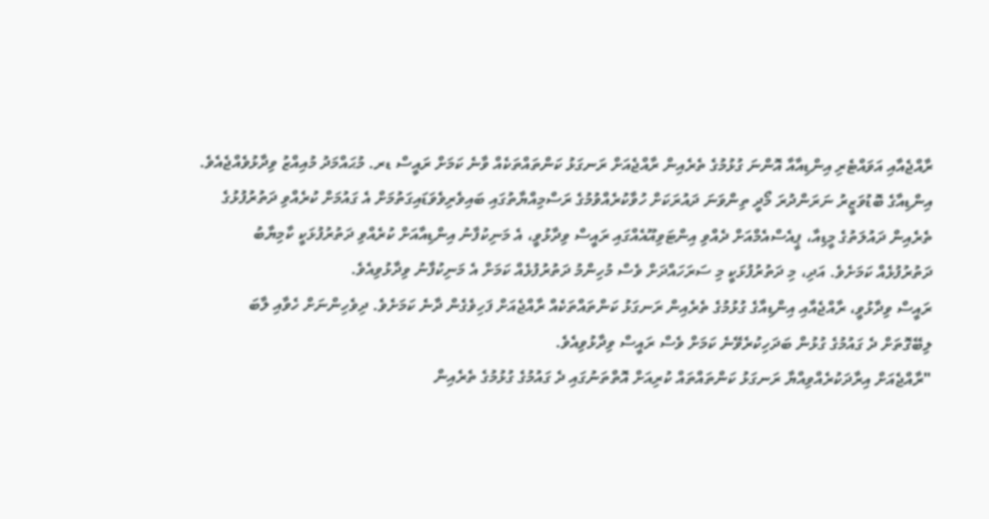ރާއްޖެއާއި އަވައްޓެރި އިންޑިއާއާ އޮންނަ ގުޅުމުގެ ތެރެއިން ރާއްޖެއަށް ރަނގަޅު ކަންތައްތަކެއް ވާނެ ކަމަށް ރައީސް ޑރ. މުޙައްމަދު މުއިއްޒު ވިދާޅުވެއްޖެއެވެ.
އިންޑިއާގެ ބޮޑުވަޒީރު ނަރަންދުރަ މޯދީ ތިންވަނަ ދައުރަކަށް ހުވާކުރެއްވުމުގެ ރަސްމިއްޔާތުގައި ބައިވެރިވެވަޑައިގަތުމަށް އެ ގައުމަށް ކުރެއްވި ދަތުރުފުޅުގެ ތެރެއިން ދައުލަތުގެ މީޑިއާ، ޕީއެސްއެމްއަށް ދެއްވި އިންޓަވިއޫއެއްގައި ރައީސް ވިދާޅުވީ، އެ މަނިކުފާނު އިންޑިއާއަށް ކުރެއްވި ދަތުރުފުޅަކީ ކާމިޔާބު ދަތުރުފުޅެއް ކަމަށެވެ. އަދި، މި ދަތުރުފުޅަކީ މި ސަރަހައްދަށް ވެސް މުހިންމު ދަތުރުފުޅެއް ކަމަށް އެ މަނިކުފާނު ވިދާޅުވިއެވެ.
ރައީސް ވިދާޅުވީ، ރާއްޖެއާއި އިންޑިއާގެ ގުޅުމުގެ ތެރެއިން ރަނގަޅު ކަންތައްތަކެއް ރާއްޖެއަށް ފަހިވެގެން ދާނެ ކަމަށެވެ. ދިވެހިންނަށް ހެވާއި ލާބަ ލިބޭގޮތަށް ދެ ގައުމުގެ ގުޅުން ބަދަހިކުރެވޭނެ ކަމަށް ވެސް ރައީސް ވިދާޅުވިއެވެ.
"ރާއްޖެއަށް އިރާދަކުރެއްވިއްޔާ ރަނގަޅު ކަންތައްތައް ކުރިއަށް އޮތްތަނުގައި ދެ ގައުމުގެ ގުޅުމުގެ ތެރެއިން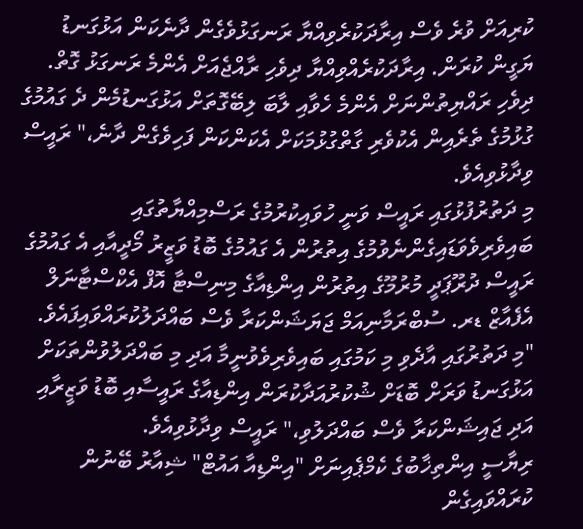ކުރިއަށް ވުރެ ވެސް އިރާދަކުރެވިއްޔާ ރަނގަޅުވެގެން ދާނެކަން އަޅުގަނޑު ޔަގީން ކުރަން. އިރާދަކުރެއްވިއްޔާ ދިވެހި ރާއްޖެއަށް އެންމެ ރަނގަޅު ގޮތް. ދިވެހި ރައްޔިތުންނަށް އެންމެ ހެވާއި ލާބަ ލިބޭގޮތަށް އަޅުގަނޑުމެން ދެ ގައުމުގެ ގުޅުމުގެ ތެރެއިން އެކުވެރި ގާތްގުޅުމަކަށް އެކަންކަން ފަހިވެގެން ދާނެ،" ރައީސް ވިދާޅުވިއެވެ.
މި ދަތުރުފުޅުގައި ރައީސް ވަނީ ހުވައިކުރުމުގެ ރަސްމިއްޔާތުގައި ބައިވެރިވެވަޑައިގެންނެވުމުގެ އިތުރުން އެ ގައުމުގެ ބޮޑު ވަޒީރު މޯދީއާއި އެ ގައުމުގެ ރައީސް ދުރޫޕަދީ މުރުމޫގެ އިތުރުން އިންޑިއާގެ މިނިސްޓާ އޮފް އެކްސްޓާނަލް އެފެއާޒް ޑރ. ސުބްރަމާނިއަމް ޖަޔަޝަންކަރާ ވެސް ބައްދަލުކުރައްވައިފައެވެ.
"މި ދަތުރުގައި އާދެވި މި ކަމުގައި ބައިވެރިވެވުނީމާ އަދި މި ބައްދަލުވުންތަކަށް އަޅުގަނޑު ވަރަށް ބޮޑަށް ޝުކުރުއަދާކުރަން އިންޑިއާގެ ރައީސާއި ބޮޑު ވަޒީރާއި އަދި ޖައިޝަންކަރާ ވެސް ބައްދަލުވި،" ރައީސް ވިދާޅުވިއެވެ.
ރިޔާސީ އިންތިޚާބުގެ ކެމްޕެއިނަށް "އިންޑިއާ އައުޓް" ޝިއާރު ބޭނުން ކުރައްވައިގެން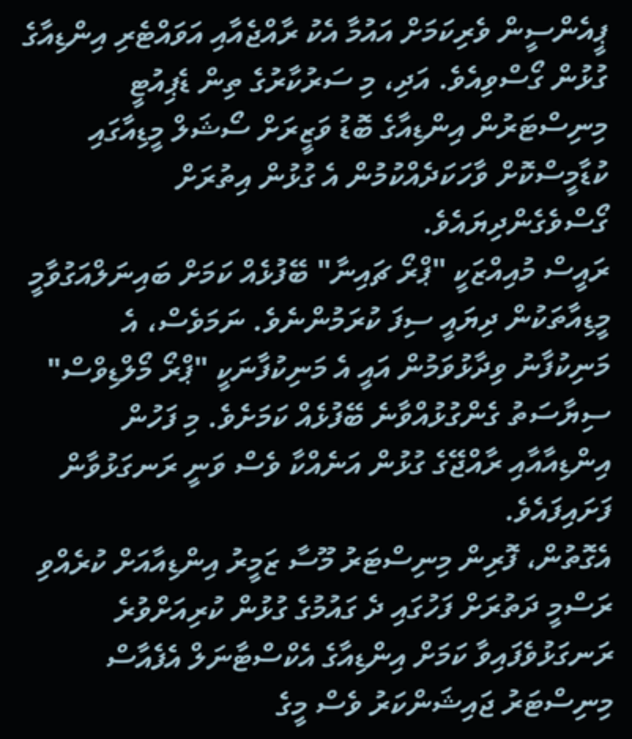ޕީއެންސީން ވެރިކަމަށް އައުމާ އެކު ރާއްޖެއާއި އަވައްޓެރި އިންޑިއާގެ ގުޅުން ގޯސްވިއެވެ. އަދި، މި ސަރުކާރުގެ ތިން ޑެޕިއުޓީ މިނިސްޓަރުން އިންޑިއާގެ ބޮޑު ވަޒީރަށް ސޯޝަލް މީޑިއާގައި ކުޑާމީސްކޮށް ވާހަކަދެއްކުމުން އެ ގުޅުން އިތުރަށް ގޯސްވެގެންދިޔައެވެ.
ރައީސް މުއިއްޒަކީ "ޕްރޯ ޗައިނާ" ބޭފުޅެއް ކަމަށް ބައިނަލްއަގުވާމީ މީޑިއާތަކުން ދިޔައީ ސިފަ ކުރަމުންނެވެ. ނަމަވެސް، އެ މަނިކުފާނު ވިދާޅުވަމުން އައީ އެ މަނިކުފާނަކީ "ޕްރޯ މޯލްޑިވްސް" ސިޔާސަތު ގެންގުޅުއްވާނެ ބޭފުޅެއް ކަމަށެވެ. މި ފަހުން އިންޑިއާއާއި ރާއްޖޭގެ ގުޅުން އަނެއްކާ ވެސް ވަނީ ރަނގަޅުވާން ފަށައިފައެވެ.
އެގޮތުން، ފޮރިން މިނިސްޓަރު މޫސާ ޒަމީރު އިންޑިއާއަށް ކުރެއްވި ރަސްމީ ދަތުރަށް ފަހުގައި ދެ ގައުމުގެ ގުޅުން ކުރިއަށްވުރެ ރަނގަޅުވެފައިވާ ކަމަށް އިންޑިއާގެ އެކްސްޓާނަލް އެފެއާސް މިނިސްޓަރު ޖައިޝަންކަރު ވެސް މީގެ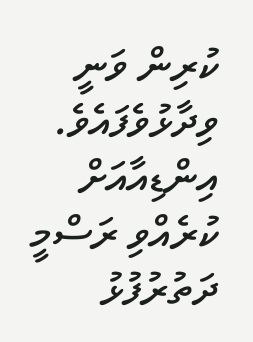ކުރިން ވަނީ ވިދާޅުވެފައެވެ.
އިންޑިއާއަށް ކުރެއްވި ރަސްމީ ދަތުރުފުޅު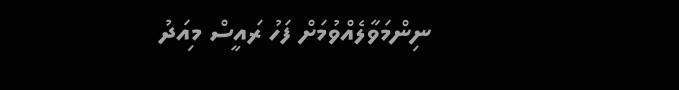ނިންމަވާލެއްވުމަށް ފަހު ރައީސް މިއަދު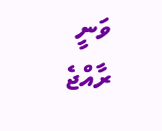ވަނީ ރާއްޖެ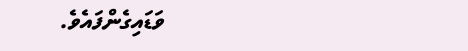ވަޑައިގެންފައެވެ.